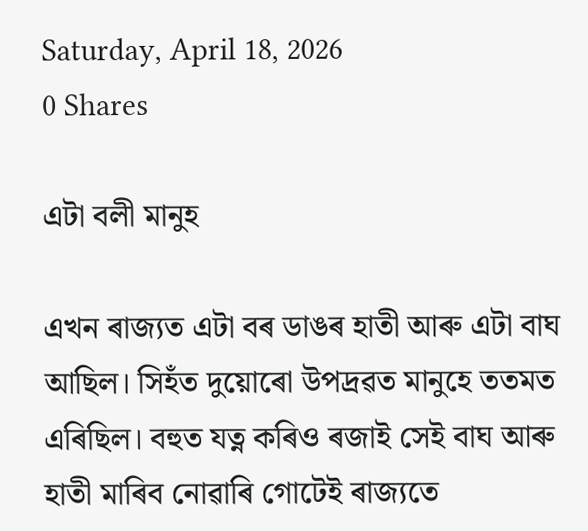Saturday, April 18, 2026
0 Shares

এটা বলী মানুহ

এখন ৰাজ্যত এটা বৰ ডাঙৰ হাতী আৰু এটা বাঘ আছিল। সিহঁত দুয়োৰো উপদ্ৰৱত মানুহে ততমত এৰিছিল। বহুত যত্ন কৰিও ৰজাই সেই বাঘ আৰু হাতী মাৰিব নোৱাৰি গোটেই ৰাজ্যতে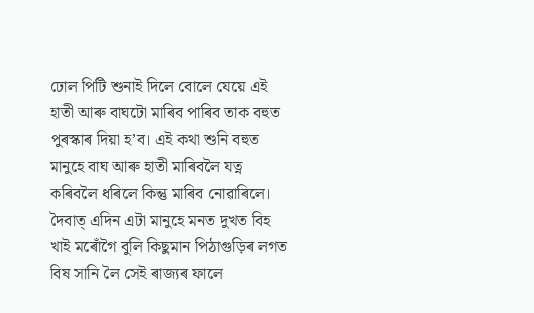ঢোল পিটি শুনাই দিলে বোলে যেয়ে এই হাতী আৰু বাঘটো মাৰিব পাৰিব তাক বহুত পুৰস্কাৰ দিয়া হ’ব। এই কথা শুনি বহুত মানুহে বাঘ আৰু হাতী মাৰিবলৈ যত্ন কৰিবলৈ ধৰিলে কিন্তু মাৰিব নোৱাৰিলে। দৈবাত্‌ এদিন এটা মানুহে মনত দুখত বিহ খাই মৰোঁগৈ বুলি কিছুমান পিঠাগুড়িৰ লগত বিষ সানি লৈ সেই ৰাজ্যৰ ফালে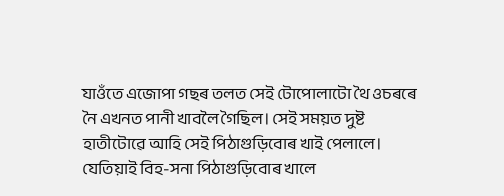যাওঁতে এজোপা গছৰ তলত সেই টোপোলাটো থৈ ওচৰৰে নৈ এখনত পানী খাবলৈ গৈছিল। সেই সময়ত দুষ্ট হাতীটোৱে আহি সেই পিঠাগুড়িবোৰ খাই পেলালে। যেতিয়াই বিহ-সনা পিঠাগুড়িবোৰ খালে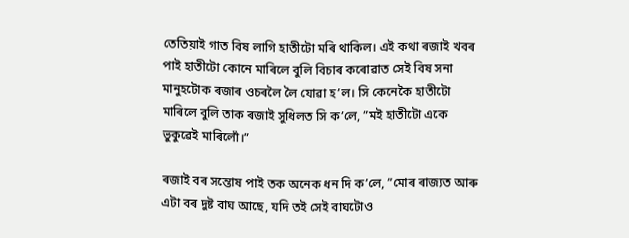তেতিয়াই গাত বিষ লাগি হাতীটো মৰি থাকিল। এই কথা ৰজাই খবৰ পাই হাতীটো কোনে মাৰিলে বুলি বিচাৰ কৰোৱাত সেই বিষ সনা মানুহটোক ৰজাৰ ওচৰলৈ লৈ যোৱা হ’ল। সি কেনেকৈ হাতীটো মাৰিলে বুলি তাক ৰজাই সুধিলত সি ক’লে, ”মই হাতীটো একে ভুকুৱেই মাৰিলোঁ।”

ৰজাই বৰ সন্তোষ পাই তক অনেক ধন দি ক’লে, ”মোৰ ৰাজ্যত আৰু এটা বৰ দুষ্ট বাঘ আছে, যদি তই সেই বাঘটোও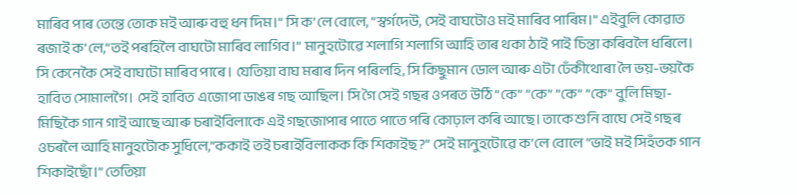মাৰিব পাৰ তেন্তে তোক মই আৰু বহু ধন দিম।” সি ক’লে বোলে, ”স্বৰ্গদেউ, সেই বাঘটোও মই মাৰিব পাৰিম।” এইবুলি কোৱাত ৰজাই ক’লে,”তই পৰহিলৈ বাঘটো মাৰিব লাগিব।” মানুহটোৱে শলাগি শলাগি আহি তাৰ থকা ঠাই পাই চিন্তা কৰিবলৈ ধৰিলে। সি কেনেকৈ সেই বাঘটো মাৰিব পাৰে। যেতিয়া বাঘ মৰাৰ দিন পৰিলহি, সি কিছুমান ডোল আৰু এটা ঢেঁকীথোৰা লৈ ভয়-ভয়কৈ হাবিত সোমালগৈ। সেই হাবিত এজোপা ডাঙৰ গছ আছিল। সি গৈ সেই গছৰ ওপৰত উঠি ”কে” ”কে” ”কে” ”কে” বুলি মিছা-মিছিকৈ গান গাই আছে আৰু চৰাইবিলাকে এই গছজোপাৰ পাতে পাতে পৰি কোঢ়াল কৰি আছে। তাকে শুনি বাঘে সেই গছৰ ওচৰলৈ আহি মানুহটোক সুধিলে,”ককাই তই চৰাইবিলাকক কি শিকাইছ?” সেই মানুহটোৱে ক’লে বোলে ”ভাই মই সিহঁতক গান শিকাইছোঁ।” তেতিয়া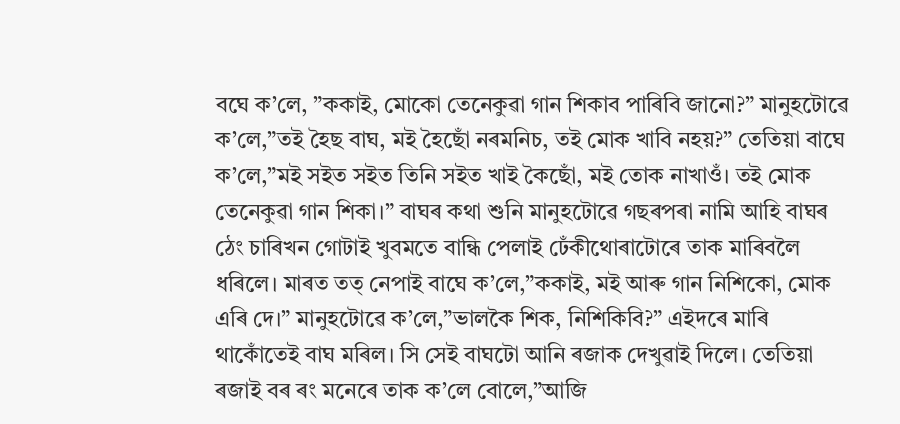বঘে ক’লে, ”ককাই, মোকো তেনেকুৱা গান শিকাব পাৰিবি জানো?” মানুহটোৱে ক’লে,”তই হৈছ বাঘ, মই হৈছোঁ নৰমনিচ, তই মোক খাবি নহয়?” তেতিয়া বাঘে ক’লে,”মই সইত সইত তিনি সইত খাই কৈছোঁ, মই তোক নাখাওঁ। তই মোক তেনেকুৱা গান শিকা।” বাঘৰ কথা শুনি মানুহটোৱে গছৰপৰা নামি আহি বাঘৰ ঠেং চাৰিখন গোটাই খুবমতে বান্ধি পেলাই ঢেঁকীথোৰাটোৰে তাক মাৰিবলৈ ধৰিলে। মাৰত তত্‌ নেপাই বাঘে ক’লে,”ককাই, মই আৰু গান নিশিকো, মোক এৰি দে।” মানুহটোৱে ক’লে,”ভালকৈ শিক, নিশিকিবি?” এইদৰে মাৰি থাকোঁতেই বাঘ মৰিল। সি সেই বাঘটো আনি ৰজাক দেখুৱাই দিলে। তেতিয়া ৰজাই বৰ ৰং মনেৰে তাক ক’লে বোলে,”আজি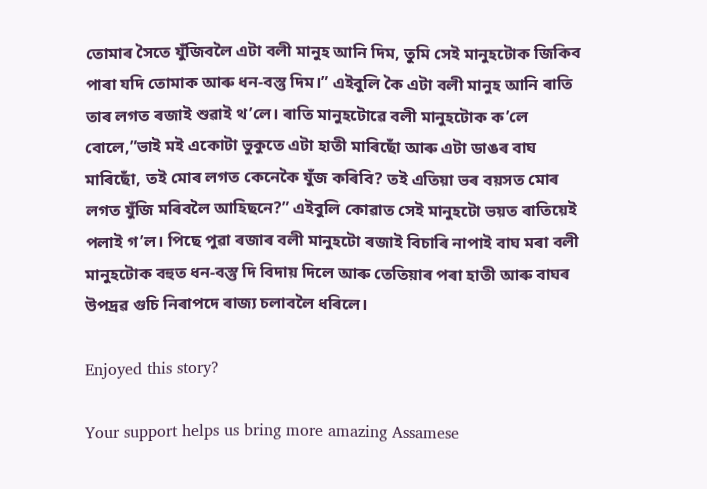তোমাৰ সৈতে যুঁজিবলৈ এটা বলী মানুহ আনি দিম, তুমি সেই মানুহটোক জিকিব পাৰা যদি তোমাক আৰু ধন-বস্তু দিম।” এইবুলি কৈ এটা বলী মানুহ আনি ৰাতি তাৰ লগত ৰজাই শুৱাই থ’লে। ৰাতি মানুহটোৱে বলী মানুহটোক ক’লে বোলে,”ভাই মই একোটা ভুকুতে এটা হাতী মাৰিছোঁ আৰু এটা ডাঙৰ বাঘ মাৰিছোঁ, তই মোৰ লগত কেনেকৈ যুঁজ কৰিবি? তই এতিয়া ভৰ বয়সত মোৰ লগত যুঁজি মৰিবলৈ আহিছনে?” এইবুলি কোৱাত সেই মানুহটো ভয়ত ৰাতিয়েই পলাই গ’ল। পিছে পুৱা ৰজাৰ বলী মানুহটো ৰজাই বিচাৰি নাপাই বাঘ মৰা বলী মানুহটোক বহুত ধন-বস্তু দি বিদায় দিলে আৰু তেতিয়াৰ পৰা হাতী আৰু বাঘৰ উপদ্ৰৱ গুচি নিৰাপদে ৰাজ্য চলাবলৈ ধৰিলে।

Enjoyed this story?

Your support helps us bring more amazing Assamese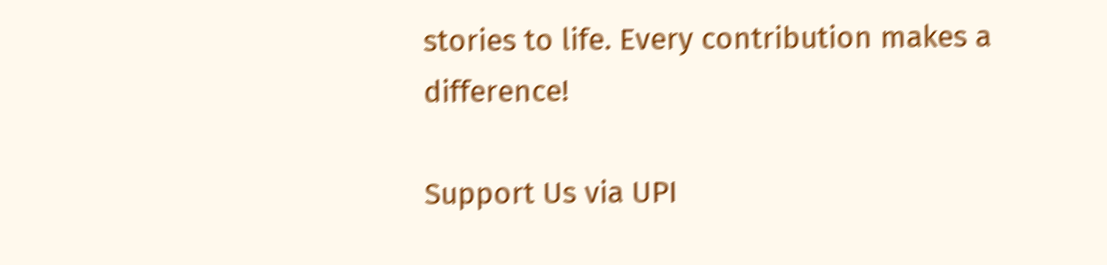stories to life. Every contribution makes a difference!

Support Us via UPI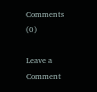Comments (0)

Leave a Comment